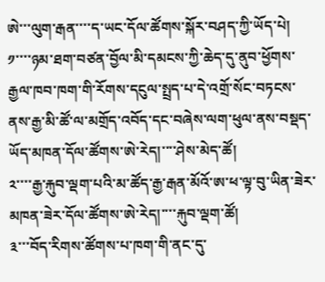ཨེ་་་ལུག་རྒན་་་་ད་ཡང་དོལ་ཚོགས་སྐོར་བཤད་ཀྱི་ཡོད་པེ།
༡་་་་ཉམ་ཐག་བཙན་བྱོལ་མི་དམངས་ཀྱི་ཆེད་དུ་ནུབ་ཕྱོགས་རྒྱལ་ཁབ་ཁག་གི་རོགས་དངུལ་སྤྲད་པ་དེ་འགྲོ་སོང་བཏངས་ནས་རྒྱ་མི་ཚོ་ལ་མགྲོད་འབོད་དང་བཞེས་ལག་ཕུལ་ནས་བསྡད་ཡོད་མཁན་དོལ་ཚོགས་ཨེ་རེད།་་་་ཤེས་མེད་ཚོ།
༢་་་་རྒྱ་རྐུབ་ལྡག་པའི་མ་ཚོད་རྒྱ་རྒན་མོའོ་ཨ་ཕ་ལྟ་བུ་ཡིན་ཟེར་མཁན་ཟེར་དོལ་ཚོགས་ཨེ་རེད།་་་་རྐུབ་ལྡག་ཚོ།
༣་་་བོད་རིགས་ཚོགས་པ་ཁག་གི་ནང་དུ་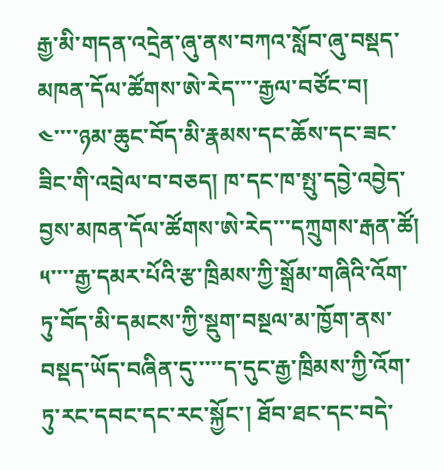རྒྱ་མི་གདན་འདྲེན་ཞུ་ནས་བཀའ་སློབ་ཞུ་བསྡད་མཁན་དོལ་ཚོགས་ཨེ་རེད་་་་རྒྱལ་བཙོང་བ།
༤་་་་ཉམ་ཆུང་བོད་མི་རྣམས་དང་ཆོས་དང་ཟང་ཟིང་གི་འབྲེལ་བ་བཅད། ཁ་དང་ཁ་སྤུ་དབྱེ་འབྱེད་བྱས་མཁན་དོལ་ཚོགས་ཨེ་རེད་་་དཀྲུགས་རྒན་ཚོ།
༥་་་་རྒྱ་དམར་པོའི་རྩ་ཁྲིམས་ཀྱི་སྒྲོམ་གཞིའི་འོག་ཏུ་བོད་མི་དམངས་ཀྱི་སྡུག་བསྔལ་མ་ཁྱོག་ནས་བསྡད་ཡོད་བཞིན་དུ་་་་་ད་དུང་རྒྱ་ཁྲིམས་ཀྱི་འོག་ཏུ་རང་དབང་དང་རང་སྐྱོང་། ཐོབ་ཐང་དང་བདེ་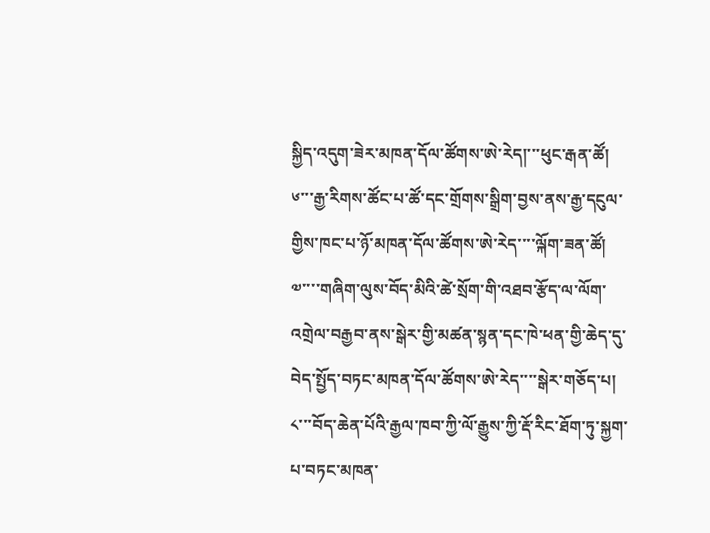སྐྱིད་འདུག་ཟེར་མཁན་དོལ་ཚོགས་ཨེ་རེད།་་་ཕུང་རྒན་ཚོ།
༦་་་རྒྱ་རིགས་ཚོང་པ་ཚོ་དང་གྲོགས་སྒྲིག་བྱས་ནས་རྒྱ་དངུལ་གྱིས་ཁང་པ་ཉོ་མཁན་དོལ་ཚོགས་ཨེ་རེད་་་་ལྐོག་ཟན་ཚོ།
༧་་་་གཞིག་ལུས་བོད་མིའི་ཚེ་སྲོག་གི་འཐབ་རྩོད་ལ་ལོག་འགྲེལ་བརྒྱབ་ནས་སྒེར་གྱི་མཚན་སྙན་དང་ཁེ་ཕན་གྱི་ཆེད་དུ་བེད་སྤྱོད་བཏང་མཁན་དོལ་ཚོགས་ཨེ་རེད་་་་སྒེར་གཅོད་པ།
༨་་་བོད་ཆེན་པོའི་རྒྱལ་ཁབ་ཀྱི་ལོ་རྒྱུས་ཀྱི་རྡོ་རིང་ཐོག་ཏུ་སྐྱག་པ་བཏང་མཁན་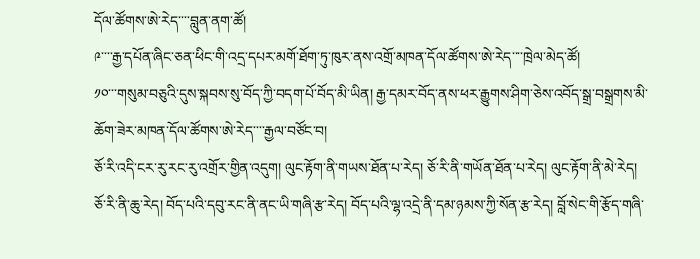དོལ་ཚོགས་ཨེ་རེད་་་་བླུན་ནག་ཚོ།
༩་་་་རྒྱ་དཔོན་ཞིང་ཅན་ཕིང་གི་འདྲ་དཔར་མགོ་ཐོག་ཏུ་ཁུར་ནས་འགྲོ་མཁན་དོལ་ཚོགས་ཨེ་རེད་་་་ཁྲེལ་མེད་ཚོ།
༡༠་་་གསུམ་བཅུའི་དུས་སྐབས་སུ་བོད་ཀྱི་བདག་པོ་བོད་མི་ཡིན། རྒྱ་དམར་བོད་ནས་ཕར་རྒྱུགས་ཤིག་ཅེས་འབོད་སྒྲ་བསྒྲགས་མི་ཆོག་ཟེར་མཁན་དོལ་ཚོགས་ཨེ་རེད་་་་རྒྱལ་བཙོང་བ།
ཅོ་རི་འདི་ངར་རུ་རང་རུ་འགྲོར་གྱིན་འདུག། ལུང་རྟོག་ནི་གཡས་ཐོན་པ་རེད། ཅོ་རི་ནི་གཡོན་ཐོན་པ་རེད། ལུང་རྟོག་ནི་མེ་རེད། ཅོ་རི་ནི་ཆུ་རེད། བོད་པའི་དབུ་རང་ནི་ནང་ཡི་གཞི་རྩ་རེད། བོད་པའི་ལྷ་འདྲེ་ནི་དམ་ཉམས་ཀྱི་སོན་རྩ་རེད། བློ་སེང་གི་རྩོད་གཞི་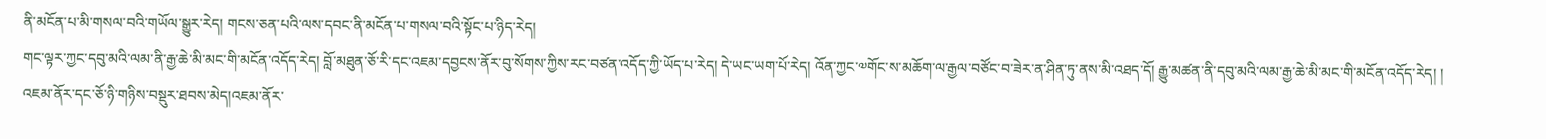ནི་མངོན་པ་མི་གསལ་བའི་གཡོལ་སྒྱུར་རེད། གངས་ཅན་པའི་ལས་དབང་ནི་མངོན་པ་གསལ་བའི་སྟོང་པ་ཉིད་རེད།
གང་ལྟར་ཀྱང་དབུ་མའི་ལམ་ནི་རྒྱ་ཆེ་མི་མང་གི་མངོན་འདོད་རེད། བློ་མཐུན་ཅོ་རི་དང་འཇམ་དབྱངས་ནོར་བུ་སོགས་ཀྱིས་རང་བཙན་འདོད་ཀྱི་ཡོད་པ་རེད། དེ་ཡང་ཡག་པོ་རེད། འོན་ཀྱང་༧གོང་ས་མཆོག་ལ་རྒྱལ་བཙོང་བ་ཟེར་ན་ཤིན་ཏུ་ནས་མི་འཐད་དོ། རྒྱུ་མཚན་ནི་དབུ་མའི་ལམ་རྒྱ་ཆེ་མི་མང་གི་མངོན་འདོད་རེད། །
འཇམ་ནོར་དང་ཅོ་ཉི་གཉིས་བསྡུར་ཐབས་མེད།འཇམ་ནོར་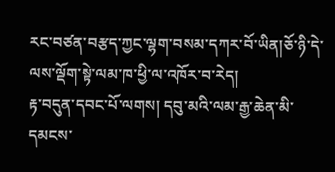རང་བཙན་བརྩད་ཀྱང་ལྷག་བསམ་དཀར་བོ་ཡིན།ཅོ་ཉི་དེ་ལས་ལྡོག་སྟེ་ལམ་ཁ་ཕྱི་ལ་འཁོར་བ་རེད།
རྟ་བདུན་དབང་པོ་ལགས། དབུ་མའི་ལམ་རྒྱ་ཆེན་མི་དམངས་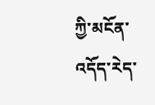ཀྱི་མངོན་འདོད་རེད་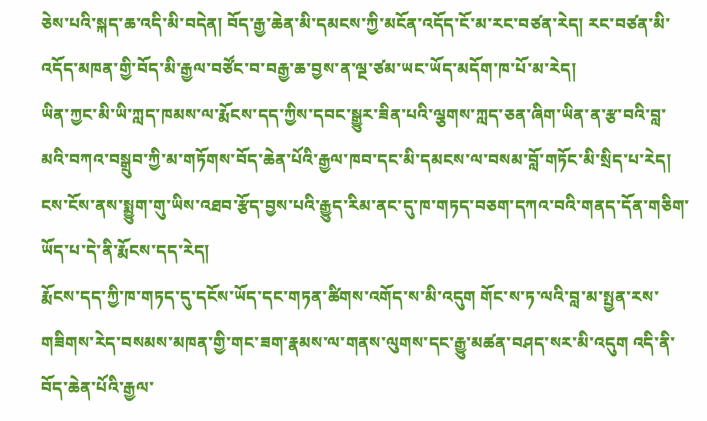ཅེས་པའི་སྐད་ཆ་འདི་མི་བདེན། བོད་རྒྱ་ཆེན་མི་དམངས་ཀྱི་མངོན་འདོད་ངོ་མ་རང་བཙན་རེད། རང་བཙན་མི་འདོད་མཁན་གྱི་བོད་མི་རྒྱལ་བཙོང་བ་བརྒྱ་ཆ་བྱས་ན་ལྔ་ཙམ་ཡང་ཡོད་མདོག་ཁ་པོ་མ་རེད།
ཡིན་ཀྱང་མི་ཡི་ཀླད་ཁམས་ལ་རྨོངས་དད་ཀྱིས་དབང་སྒྱུར་ཟིན་པའི་ལྕགས་ཀླད་ཅན་ཞིག་ཡིན་ན་རྩ་བའི་བླ་མའི་བཀའ་བསྒྲུབ་ཀྱི་མ་གཏོགས་བོད་ཆེན་པོའི་རྒྱལ་ཁབ་དང་མི་དམངས་ལ་བསམ་བློ་གཏོང་མི་སྲིད་པ་རེད། ངས་ངོས་ནས་སྨྱུག་གུ་ཡིས་འཐབ་རྩོད་བྱས་པའི་རྒྱུད་རིམ་ནང་དུ་ཁ་གཏད་བཅག་དཀའ་བའི་གནད་དོན་གཅིག་ཡོད་པ་དེ་ནི་རྨོངས་དད་རེད།
རྨོངས་དད་ཀྱི་ཁ་གཏད་དུ་དངོས་ཡོད་དང་གཏན་ཚིགས་འགོད་ས་མི་འདུག གོང་ས་ཏ་ལའི་བླ་མ་སྤྱན་རས་གཟིགས་རེད་བསམས་མཁན་གྱི་གང་ཟག་རྣམས་ལ་གནས་ལུགས་དང་རྒྱུ་མཚན་བཤད་སར་མི་འདུག འདི་ནི་བོད་ཆེན་པོའི་རྒྱལ་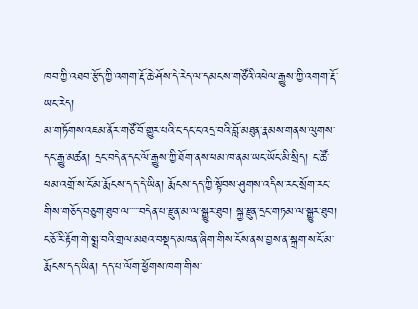ཁབ་ཀྱི་འཐབ་རྩོད་ཀྱི་འགག་རྡོ་ཆེ་ཤོས་དེ་རེད་ལ་དམངས་གཙོའི་འཕེལ་རྒྱུས་ཀྱི་འགག་རྡོ་ཡང་རེད།
མ་གཏོགས་འཇམ་ནོར་གཙོ་བོ་གྱུར་པའི་ང་དང་ང་འདྲ་བའི་བློ་མཐུན་རྣམས་གནས་ལུགས་དང་རྒྱུ་མཚན། དྲང་བདེན་དང་ལོ་རྒྱུས་ཀྱི་ཐོག་ནས་ཕམ་ཁ་ནམ་ཡང་ཡོང་མི་སྲིད། ང་ཚོ་ཕམ་འགྲོ་ས་ངོ་མ་རྨོངས་དད་དེ་ཡིན། རྨོངས་དད་ཀྱི་སྟོབས་ཤུགས་འདིས་རང་སྲོག་རང་གིས་གཅོད་བཅུག་ཐུབ་ལ་་་་་བདེན་པ་རྫུན་མ་ལ་སྒྱུར་ཐུབ། སྐྱ་རྫུན་དྲང་གཏམ་ལ་སྒྱུར་ཐུབ།
ང་ཅོ་རི་རྟོག་གེ་སྨྲ་བའི་གྲལ་མཐའ་བསྡད་མཁན་ཞིག་གིས་ངོས་ནས་བྱས་ན་སྐྲག་ས་ངོ་མ་རྨོངས་དད་ཡིན། དད་པ་ལོག་ཕྱོགས་ཁག་གིས་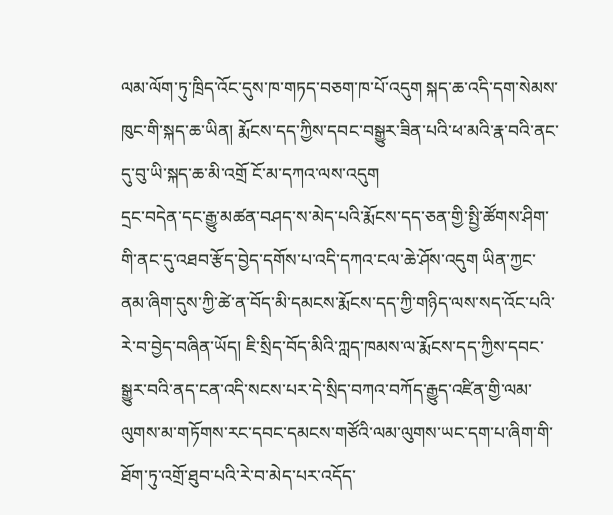ལམ་ལོག་ཏུ་ཁྲིད་འོང་དུས་ཁ་གཏད་བཅག་ཁ་པོ་འདུག སྐད་ཆ་འདི་དག་སེམས་ཁུང་གི་སྐད་ཆ་ཡིན། རྨོངས་དད་ཀྱིས་དབང་བསྒྱུར་ཟིན་པའི་ཕ་མའི་རྣ་བའི་ནང་དུ་བུ་ཡི་སྐད་ཆ་མི་འགྲོ ངོ་མ་དཀའ་ལས་འདུག
དྲང་བདེན་དང་རྒྱུ་མཚན་བཤད་ས་མེད་པའི་རྨོངས་དད་ཅན་གྱི་སྤྱི་ཚོགས་ཤིག་གི་ནང་དུ་འཐབ་རྩོད་བྱེད་དགོས་པ་འདི་དཀའ་ངལ་ཆེ་ཤོས་འདུག ཡིན་ཀྱང་ནམ་ཞིག་དུས་ཀྱི་ཚེ་ན་བོད་མི་དམངས་རྨོངས་དད་ཀྱི་གཉིད་ལས་སད་འོང་པའི་རེ་བ་བྱེད་བཞིན་ཡོད། ཇི་སྲིད་བོད་མིའི་ཀླད་ཁམས་ལ་རྨོངས་དད་ཀྱིས་དབང་སྒྱུར་བའི་ནད་ངན་འདི་སངས་པར་དེ་སྲིད་བཀའ་བཀོད་རྒྱུད་འཛིན་གྱི་ལམ་ལུགས་མ་གཏོགས་རང་དབང་དམངས་གཙོའི་ལམ་ལུགས་ཡང་དག་པ་ཞིག་གི་ཐོག་ཏུ་འགྲོ་ཐུབ་པའི་རེ་བ་མེད་པར་འདོད་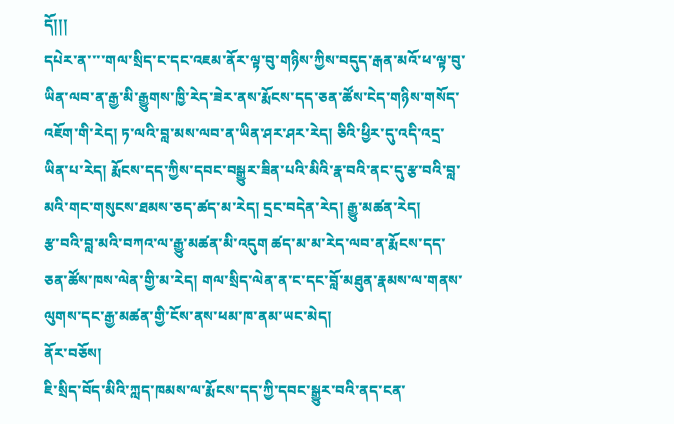དོ།།།
དཔེར་ན་་་་གལ་སྲིད་ང་དང་འཇམ་ནོར་ལྟ་བུ་གཉིས་ཀྱིས་བདུད་རྒན་མའོ་ཕ་ལྟ་བུ་ཡིན་ལབ་ན་རྒྱ་མི་རྒྱུགས་ཁྱི་རེད་ཟེར་ནས་རྨོངས་དད་ཅན་ཚོས་ངེད་གཉིས་གསོད་འཇོག་གི་རེད། ཏ་ལའི་བླ་མས་ལབ་ན་ཡིན་ཤར་ཤར་རེད། ཅིའི་ཕྱིར་དུ་འདི་འདྲ་ཡིན་པ་རེད། རྨོངས་དད་ཀྱིས་དབང་བསྒྱུར་ཟིན་པའི་མིའི་རྣ་བའི་ནང་དུ་རྩ་བའི་བླ་མའི་གང་གསུངས་ཐམས་ཅད་ཚད་མ་རེད། དྲང་བདེན་རེད། རྒྱུ་མཚན་རེད།
རྩ་བའི་བླ་མའི་བཀའ་ལ་རྒྱུ་མཚན་མི་འདུག ཚད་མ་མ་རེད་ལབ་ན་རྨོངས་དད་ཅན་ཚོས་ཁས་ལེན་གྱི་མ་རེད། གལ་སྲིད་ལེན་ན་ང་དང་བློ་མཐུན་རྣམས་ལ་གནས་ལུགས་དང་རྒྱ་མཚན་གྱི་ངོས་ནས་ཕམ་ཁ་ནམ་ཡང་མེད།
ནོར་བཅོས།
ཇི་སྲིད་བོད་མིའི་ཀླད་ཁམས་ལ་རྨོངས་དད་ཀྱི་དབང་སྒྱུར་བའི་ནད་ངན་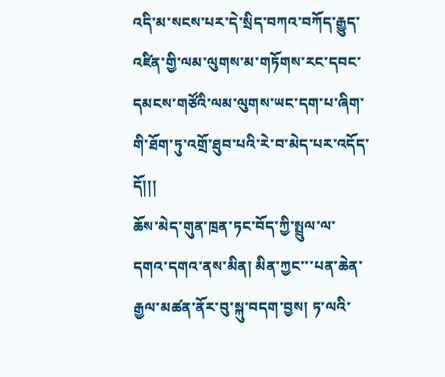འདི་མ་སངས་པར་དེ་སྲིད་བཀའ་བཀོད་རྒྱུད་འཛིན་གྱི་ལམ་ལུགས་མ་གཏོགས་རང་དབང་དམངས་གཙོའི་ལམ་ལུགས་ཡང་དག་པ་ཞིག་གི་ཐོག་ཏུ་འགྲོ་ཐུབ་པའི་རེ་བ་མེད་པར་འདོད་དོ།།།
ཆོས་མེད་གུན་ཁྲན་ཏང་བོད་ཀྱི་སྤྲུལ་ལ་དགའ་དགའ་ནས་མིན། མིན་ཀྱང་་་པན་ཆེན་རྒྱལ་མཚན་ནོར་བུ་སྐུ་བདག་བྱས། ཏ་ལའི་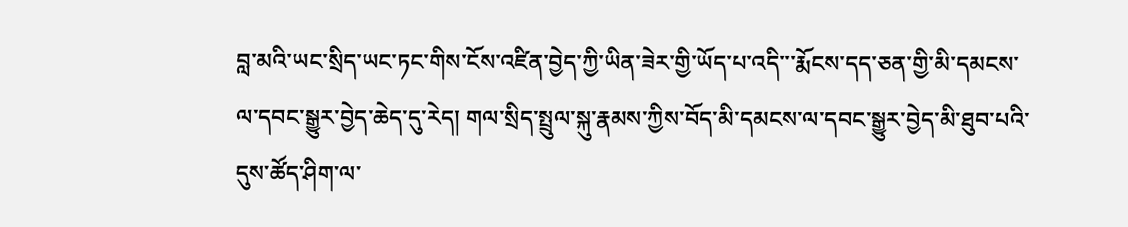བླ་མའི་ཡང་སྲིད་ཡང་ཏང་གིས་ངོས་འཛིན་བྱེད་ཀྱི་ཡིན་ཟེར་གྱི་ཡོད་པ་འདི་་་རྨོངས་དད་ཅན་གྱི་མི་དམངས་ལ་དབང་སྒྱུར་བྱེད་ཆེད་དུ་རེད། གལ་སྲིད་སྤྲུལ་སྐུ་རྣམས་ཀྱིས་བོད་མི་དམངས་ལ་དབང་སྒྱུར་བྱེད་མི་ཐུབ་པའི་དུས་ཚོད་ཤིག་ལ་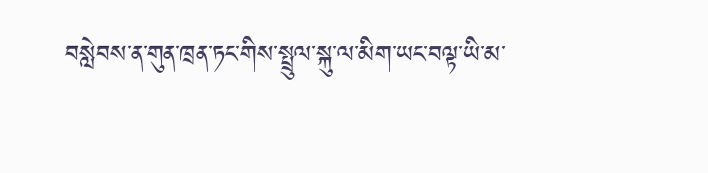བསླེབས་ན་གུན་ཁྲན་ཏང་གིས་སྤྲུལ་སྐུ་ལ་མིག་ཡང་བལྟ་ཡི་མ་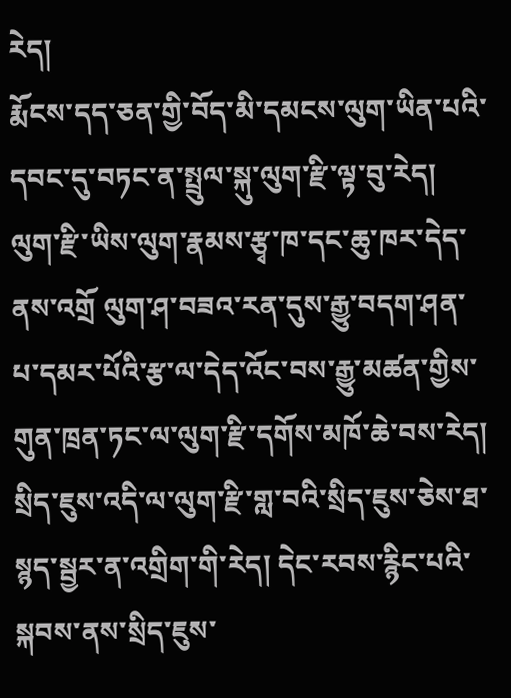རེད།
རྨོངས་དད་ཅན་གྱི་བོད་མི་དམངས་ལུག་ཡིན་པའི་དབང་དུ་བཏང་ན་སྤྲུལ་སྐུ་ལུག་རྫི་ལྟ་བུ་རེད། ལུག་རྫི་ཡིས་ལུག་རྣམས་རྩྭ་ཁ་དང་ཆུ་ཁར་དེད་ནས་འགྲོ ལུག་ཤ་བཟའ་རན་དུས་རྒྱུ་བདག་ཤན་པ་དམར་པོའི་རྩ་ལ་དེད་འོང་བས་རྒྱུ་མཚན་གྱིས་གུན་ཁྲན་ཏང་ལ་ལུག་རྫི་དགོས་མཁོ་ཆེ་བས་རེད།
སྲིད་ཇུས་འདི་ལ་ལུག་རྫི་གླ་བའི་སྲིད་ཇུས་ཅེས་ཐ་སྙད་སྦྱར་ན་འགྲིག་གི་རེད། དེང་རབས་རྙིང་པའི་སྐབས་ནས་སྲིད་ཇུས་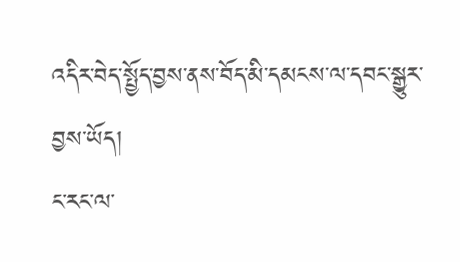འདིར་བེད་སྤྱོད་བྱས་ནས་བོད་མི་དམངས་ལ་དབང་སྒྱུར་བྱས་ཡོད།
ང་རང་ལ་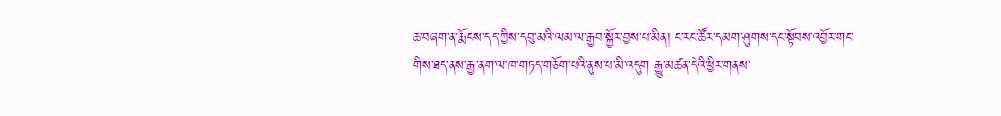ཆ་བཞག་ན་རྨོངས་དད་ཀྱིས་དབུ་མའི་ལམ་ལ་རྒྱབ་སྐྱོར་བྱས་པ་མིན། ང་རང་ཚོར་དམག་ཤུགས་དང་སྟོབས་འབྱོར་གང་གིས་ཐད་ནས་རྒྱ་ནག་ལ་ཁ་གཏད་གཅོག་པའི་ནུས་པ་མི་འདུག རྒྱུ་མཚན་དེའི་ཕྱིར་གནས་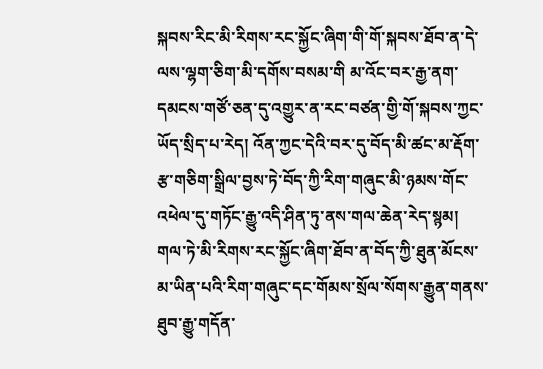སྐབས་རིང་མི་རིགས་རང་སྐྱོང་ཞིག་གི་གོ་སྐབས་ཐོབ་ན་དེ་ལས་ལྷག་ཅིག་མི་དགོས་བསམ་གི མ་འོང་བར་རྒྱ་ནག་དམངས་གཙོ་ཅན་དུ་འགྱུར་ན་རང་བཙན་གྱི་གོ་སྐབས་ཀྱང་ཡོད་སྲིད་པ་རེད། འོན་ཀྱང་དེའི་བར་དུ་བོད་མི་ཚང་མ་རྡོག་རྩ་གཅིག་སྒྲིལ་བྱས་ཏེ་བོད་ཀྱི་རིག་གཞུང་མི་ཉམས་གོང་འཕེལ་དུ་གཏོང་རྒྱུ་འདི་ཤིན་ཏུ་ནས་གལ་ཆེན་རེད་སྙམ། གལ་ཏེ་མི་རིགས་རང་སྐྱོང་ཞིག་ཐོབ་ན་བོད་ཀྱི་ཐུན་མོངས་མ་ཡིན་པའི་རིག་གཞུང་དང་གོམས་སྲོལ་སོགས་རྒྱུན་གནས་ཐུབ་རྒྱུ་གདོན་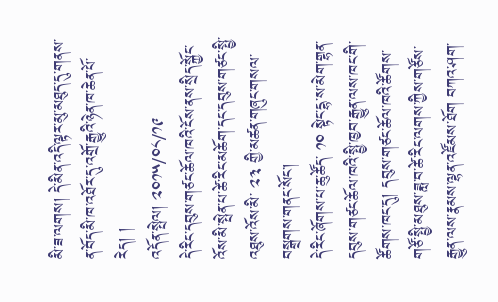མི་ཟ་ལགས། དེ་མིན་འདི་ལྟར་མུ་མཐུད་དུ་གནས་ན་བོད་མི་ཁ་འཐོར་དུ་འགྲོ་རྒྱུའི་ཉེན་ཁ་ཆེན་པོ་རེད། །
འདོན་སྤེལ། ༢༠༡༥/༠༨/༡༩
དེ་རིང་དབུས་གཙང་ཆོལ་ཁའི་ངོས་ནས་སྲིད་སྐྱོང་འོས་མི་སྤེན་པ་ཚེ་རིང་མཆོག་དང་དབུས་གཙང་སྤྱི་འཐུས་འོས་མི་ ༢༣ གྱི་མཚན་གཞུང་གསལ་བསྒྲགས་གནང་སོང་།
དེ་རིང་ཞོགས་པ་ཆུ་ཚོད་ ༡༠ སྟེང་དྷ་ས་མེག་གྷན་དབུས་གཙང་ཆོལ་ཁའི་སྤྱི་ཁྱབ་རྒྱུན་ལས་ཁང་གི་ཚོགས་ཁང་དུ། དབུས་གཙང་ཆོལ་ཁའི་ཚོགས་གཙོ་སྤྱི་མཐུས་ཟླ་བ་ཚེ་རིང་ལགས་ཀྱིས་གཙོས་རྒྱུན་ལས་རྣམས་ལྷན་འཛོམས་ཐོག བཀའ་ཤག་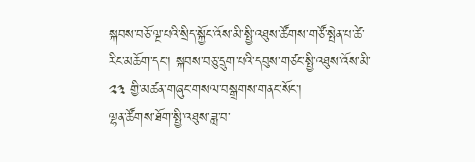སྐབས་བཅོ་ལྔ་པའི་སྲིད་སྐྱོང་འོས་མི་སྤྱི་འཐུས་ཚོགས་གཙོ་སྤེན་པ་ཚེ་རིང་མཆོག་དང་། སྐབས་བཅུ་དྲུག་པའི་དབུས་གཙང་སྤྱི་འཐུས་འོས་མི་ ༢༣ གྱི་མཚན་གཞུང་གསལ་བསྒྲགས་གནང་སོང་།
ལྷན་ཚོགས་ཐོག་སྤྱི་འཐུས་ཟླ་བ་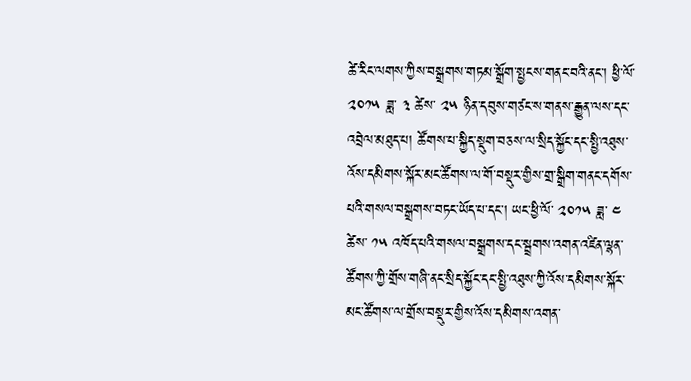ཚེ་རིང་ལགས་ཀྱིས་བསྒྲགས་གཏམ་སྒྲོག་སྤྱངས་གནང་བའི་ནང་། ཕྱི་ལོ་ ༢༠༡༥ ཟླ་ ༣ ཚེས་ ༢༥ ཉིན་དབུས་གཙང་ས་གནས་རྒྱུན་ལས་དང་འབྲེལ་མཐུད་པ། ཚོགས་པ་སྐྱིད་སྡུག་བཅས་ལ་སྲིད་སྐྱོང་དང་སྤྱི་འཐུས་འོས་དམིགས་སྐོར་མང་ཚོགས་ལ་གོ་བསྡུར་གྱིས་གྲ་སྒྲིག་གནང་དགོས་པའི་གསལ་བསྒྲགས་བཏང་ཡོད་པ་དང་། ཡང་ཕྱི་ལོ་ ༢༠༡༥ ཟླ་ ༤ ཚེས་ ༡༥ འཁོད་པའི་གསལ་བསྒྲགས་དང་སྦྲགས་འགན་འཛིན་ལྷན་ཚོགས་ཀྱི་གྲོས་གཞི་ནང་སྲིད་སྐྱོང་དང་སྤྱི་འཐུས་ཀྱི་འོས་དམིགས་སྐོར་མང་ཚོགས་ལ་གྲོས་བསྡུར་གྱིས་འོས་དམིགས་འགན་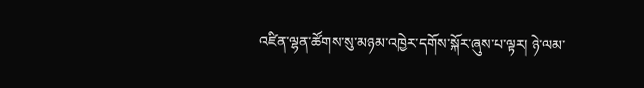འཛིན་ལྷན་ཚོགས་སུ་མཉམ་འཁྱེར་དགོས་སྐོར་ཞུས་པ་ལྟར། ཉེ་ལམ་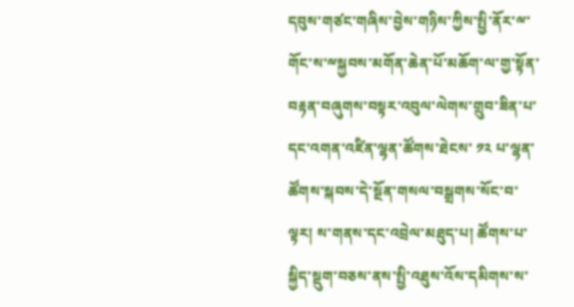དབུས་གཙང་གཞིས་བྱེས་གཉིས་ཀྱིས་སྤྱི་ནོར་ྋ་གོང་ས་ྋསྐྱབས་མགོན་ཆེན་པོ་མཆོག་ལ་གྱ་སྟོན་བརྟན་བཞུགས་བསྟར་འབུལ་ལེགས་གྲུབ་ཟིན་པ་དང་འགན་འཛིན་ལྷན་ཚོགས་ཐེངས་ ༡༢ པ་ལྷན་ཚོགས་སྐབས་དེ་སྔོན་གསལ་བསྒྲགས་སོང་བ་ལྟར། ས་གནས་དང་འབྲེལ་མཐུད་པ། ཚོགས་པ་སྐྱིད་སྡུག་བཅས་ནས་སྤྱི་འཐུས་འོས་དམིགས་ས་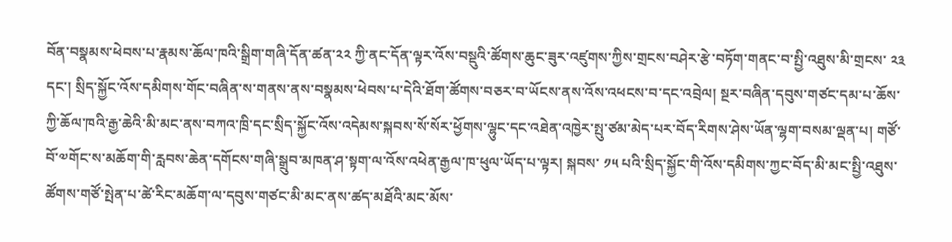བོན་བསྣམས་ཕེབས་པ་རྣམས་ཆོལ་ཁའི་སྒྲིག་གཞི་དོན་ཚན་༢༢ ཀྱི་ནང་དོན་ལྟར་འོས་བསྡུའི་ཚོགས་ཆུང་ཟུར་འཛུགས་ཀྱིས་གྲངས་བཤེར་རྩེ་བཏོག་གནང་བ་སྤྱི་འཐུས་མི་གྲངས་ ༢༣ དང་། སྲིད་སྐྱོང་འོས་དམིགས་གོང་བཞིན་ས་གནས་ནས་བསྣམས་ཕེབས་པ་དེའི་ཐོག་ཚོགས་བཅར་བ་ཡོངས་ནས་འོས་འཕངས་བ་དང་འབྲེལ། སྔར་བཞིན་དབུས་གཙང་དམ་པ་ཆོས་ཀྱི་ཆོལ་ཁའི་རྒྱ་ཆེའི་མི་མང་ནས་བཀའ་ཁྲི་དང་སྲིད་སྐྱོང་འོས་འདེམས་སྐབས་སོ་སོར་ཕྱོགས་ལྷུང་དང་འཐེན་འཁྱེར་སྤུ་ཙམ་མེད་པར་བོད་རིགས་ཤེས་ཡོན་ལྷག་བསམ་ལྡན་པ། གཙོ་བོ་༧གོང་ས་མཆོག་གི་རླབས་ཆེན་དགོངས་གཞི་སྒྲུབ་མཁན་ཤ་སྟག་ལ་འོས་འཕེན་རྒྱལ་ཁ་ཕུལ་ཡོད་པ་ལྟར། སྐབས་ ༡༥ པའི་སྲིད་སྐྱོང་གི་འོས་དམིགས་ཀྱང་བོད་མི་མང་སྤྱི་འཐུས་ཚོགས་གཙོ་སྤེན་པ་ཚེ་རིང་མཆོག་ལ་དབུས་གཙང་མི་མང་ནས་ཚད་མཐོའི་མང་མོས་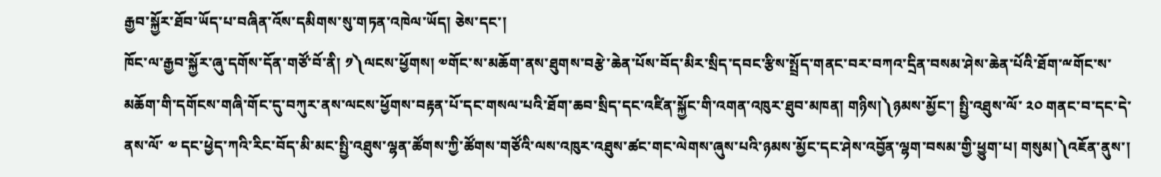རྒྱབ་སྐྱོར་ཐོབ་ཡོད་པ་བཞིན་འོས་དམིགས་སུ་གཏན་འཁེལ་ཡོད། ཅེས་དང་།
ཁོང་ལ་རྒྱབ་སྐྱོར་ཞུ་དགོས་དོན་གཙོ་བོ་ནི། ༡༽ལངས་ཕྱོགས། ༧གོང་ས་མཆོག་ནས་ཐུགས་བརྩེ་ཆེན་པོས་བོད་མིར་སྲིད་དབང་རྩིས་སྤྲོད་གནང་བར་བཀའ་དྲིན་བསམ་ཤེས་ཆེན་པོའི་ཐོག་ྋགོང་ས་མཆོག་གི་དགོངས་གཞི་གོང་དུ་བཀུར་ནས་ལངས་ཕྱོགས་བརྟན་པོ་དང་གསལ་པའི་ཐོག་ཆབ་སྲིད་དང་འཛིན་སྐྱོང་གི་འགན་འཁུར་ཐུབ་མཁན། གཉིས།༽ཉམས་མྱོང་། སྤྱི་འཐུས་ལོ་ ༢༠ གནང་བ་དང་དེ་ནས་ལོ་ ༧ དང་ཕྱེད་ཀའི་རིང་བོད་མི་མང་སྤྱི་འཐུས་ལྷན་ཚོགས་ཀྱི་ཚོགས་གཙོའི་ལས་འཁུར་འཐུས་ཚང་གང་ལེགས་ཞུས་པའི་ཉམས་མྱོང་དང་ཤེས་འབྱོན་ལྷག་བསམ་གྱི་ཕྱུག་པ། གསུམ།༽འཇོན་ནུས་།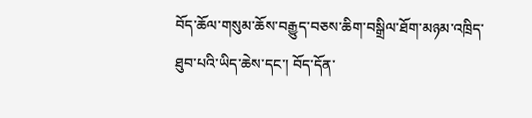བོད་ཆོལ་གསུམ་ཆོས་བརྒྱུད་བཅས་ཆིག་བསྒྲིལ་ཐོག་མཉམ་འཁྲིད་ཐུབ་པའི་ཡིད་ཆེས་དང་། བོད་དོན་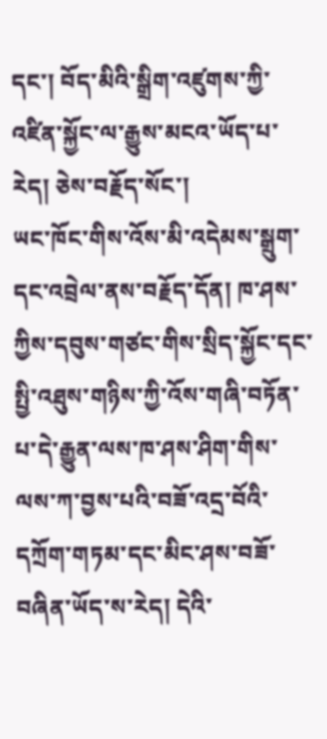དང་། བོད་མིའི་སྒྲིག་འཛུགས་ཀྱི་འཛིན་སྐྱོང་ལ་རྒྱུས་མངའ་ཡོད་པ་རེད། ཅེས་བརྗོད་སོང་།
ཡང་ཁོང་གིས་འོས་མི་འདེམས་སྒྲུག་དང་འབྲེལ་ནས་བརྗོད་དོན། ཁ་ཤས་ཀྱིས་དབུས་གཙང་གིས་སྲིད་སྐྱོང་དང་སྤྱི་འཐུས་གཉིས་ཀྱི་འོས་གཞི་བཏོན་པ་དེ་རྒྱུན་ལས་ཁ་ཤས་ཤིག་གིས་ལས་ཀ་བྱས་པའི་བཟོ་འདྲ་བོའི་དཀྲོག་གཏམ་དང་མིང་ཤས་བཟོ་བཞིན་ཡོད་ས་རེད། དེའི་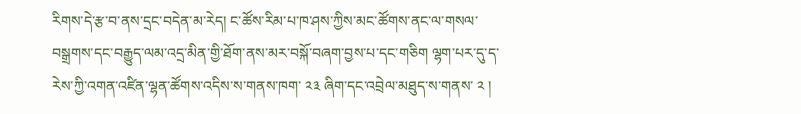རིགས་དེ་རྩ་བ་ནས་དྲང་བདེན་མ་རེད། ང་ཚོས་རིམ་པ་ཁ་ཤས་ཀྱིས་མང་ཚོགས་ནང་ལ་གསལ་བསྒྲགས་དང་བརྒྱུད་ལམ་འདྲ་མིན་གྱི་ཐོག་ནས་མར་བསྐོ་བཞག་བྱས་པ་དང་གཅིག ལྷག་པར་དུ་ད་རེས་ཀྱི་འགན་འཛིན་ལྷན་ཚོགས་འདིས་ས་གནས་ཁག་ ༢༣ ཞིག་དང་འབྲེལ་མཐུད་ས་གནས་ ༢ །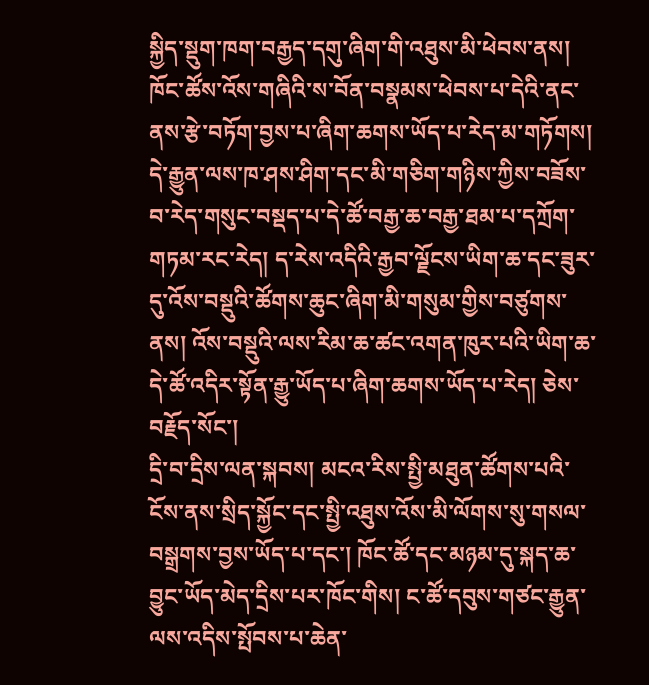སྐྱིད་སྡུག་ཁག་བརྒྱད་དགུ་ཞིག་གི་འཐུས་མི་ཕེབས་ནས། ཁོང་ཚོས་འོས་གཞིའི་ས་བོན་བསྣམས་ཕེབས་པ་དེའི་ནང་ནས་རྩེ་བཏོག་བྱས་པ་ཞིག་ཆགས་ཡོད་པ་རེད་མ་གཏོགས། དེ་རྒྱུན་ལས་ཁ་ཤས་ཤིག་དང་མི་གཅིག་གཉིས་ཀྱིས་བཟོས་བ་རེད་གསུང་བསྡད་པ་དེ་ཚོ་བརྒྱ་ཆ་བརྒྱ་ཐམ་པ་དཀྲོག་གཏམ་རང་རེད། ད་རེས་འདིའི་རྒྱབ་ལྗོངས་ཡིག་ཆ་དང་ཟུར་དུ་འོས་བསྡུའི་ཚོགས་ཆུང་ཞིག་མི་གསུམ་གྱིས་བཙུགས་ནས། འོས་བསྡུའི་ལས་རིམ་ཆ་ཚང་འགན་ཁུར་པའི་ཡིག་ཆ་དེ་ཚོ་འདིར་སྟོན་རྒྱུ་ཡོད་པ་ཞིག་ཆགས་ཡོད་པ་རེད། ཅེས་བརྗོད་སོང་།
དྲི་བ་དྲིས་ལན་སྐབས། མངའ་རིས་སྤྱི་མཐུན་ཚོགས་པའི་ངོས་ནས་སྲིད་སྐྱོང་དང་སྤྱི་འཐུས་འོས་མི་ལོགས་སུ་གསལ་བསྒྲགས་བྱས་ཡོད་པ་དང་། ཁོང་ཚོ་དང་མཉམ་དུ་སྐད་ཆ་བྱུང་ཡོད་མེད་དྲིས་པར་ཁོང་གིས། ང་ཚོ་དབུས་གཙང་རྒྱུན་ལས་འདིས་སྤོབས་པ་ཆེན་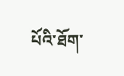པོའི་ཐོག་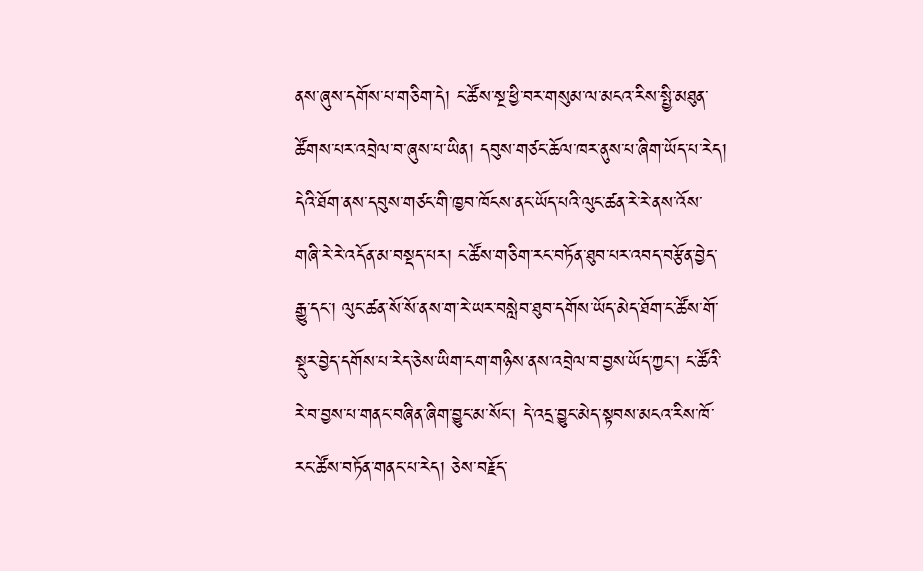ནས་ཞུས་དགོས་པ་གཅིག་དེ། ང་ཚོས་སྔ་ཕྱི་བར་གསུམ་ལ་མངའ་རིས་སྤྱི་མཐུན་ཚོགས་པར་འབྲེལ་བ་ཞུས་པ་ཡིན། དབུས་གཙང་ཆོལ་ཁར་ནུས་པ་ཞིག་ཡོད་པ་རེད། དེའི་ཐོག་ནས་དབུས་གཙང་གི་ཁྱབ་ཁོངས་ནང་ཡོད་པའི་ལུང་ཚན་རེ་རེ་ནས་འོས་གཞི་རེ་རེ་འདོན་མ་བསྡད་པར། ང་ཚོས་གཅིག་རང་བཏོན་ཐུབ་པར་འབད་བརྩོན་བྱེད་རྒྱུ་དང་། ལུང་ཚན་སོ་སོ་ནས་ག་རེ་ཡར་བསླེབ་ཐུབ་དགོས་ཡོད་མེད་ཐོག་ང་ཚོས་གོ་སྡུར་བྱེད་དགོས་པ་རེད་ཅེས་ཡིག་ངག་གཉིས་ནས་འབྲེལ་བ་བྱས་ཡོད་ཀྱང་། ང་ཚོའི་རེ་བ་བྱས་པ་གནང་བཞིན་ཞིག་བྱུང་མ་སོང་། དེ་འདྲ་བྱུང་མེད་སྟབས་མངའ་རིས་ཁོ་རང་ཚོས་བཏོན་གནང་པ་རེད། ཅེས་བརྗོད་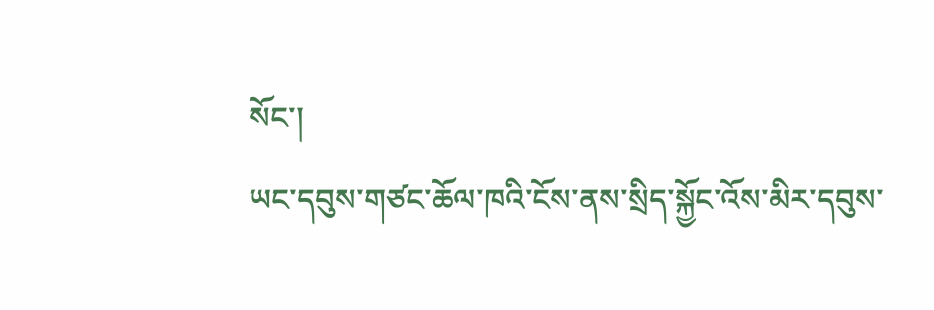སོང་།
ཡང་དབུས་གཙང་ཆོལ་ཁའི་ངོས་ནས་སྲིད་སྐྱོང་འོས་མིར་དབུས་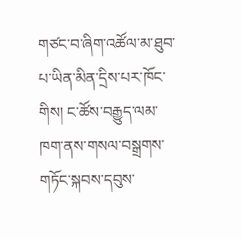གཙང་བ་ཞིག་འཚོལ་མ་ཐུབ་པ་ཡིན་མིན་དྲིས་པར་ཁོང་གིས། ང་ཚོས་བརྒྱུད་ལམ་ཁག་ནས་གསལ་བསྒྲགས་གཏོང་སྐབས་དབུས་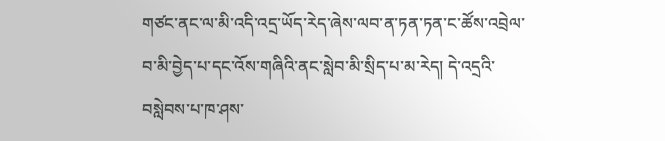གཙང་ནང་ལ་མི་འདི་འདྲ་ཡོད་རེད་ཞེས་ལབ་ན་ཏན་ཏན་ང་ཚོས་འབྲེལ་བ་མི་བྱེད་པ་དང་འོས་གཞིའི་ནང་སླེབ་མི་སྲིད་པ་མ་རེད། དེ་འདྲའི་བསླེབས་པ་ཁ་ཤས་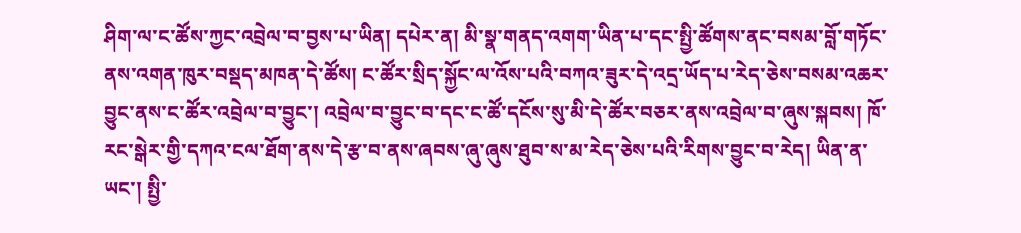ཤིག་ལ་ང་ཚོས་ཀྱང་འབྲེལ་བ་བྱས་པ་ཡིན། དཔེར་ན། མི་སྣ་གནད་འགག་ཡིན་པ་དང་སྤྱི་ཚོགས་ནང་བསམ་བློ་གཏོང་ནས་འགན་ཁུར་བསྡད་མཁན་དེ་ཚོས། ང་ཚོར་སྲིད་སྐྱོང་ལ་འོས་པའི་བཀའ་ཟུར་དེ་འདྲ་ཡོད་པ་རེད་ཅེས་བསམ་འཆར་བྱུང་ནས་ང་ཚོར་འབྲེལ་བ་བྱུང་། འབྲེལ་བ་བྱུང་བ་དང་ང་ཚོ་དངོས་སུ་མི་དེ་ཚོར་བཅར་ནས་འབྲེལ་བ་ཞུས་སྐབས། ཁོ་རང་སྒེར་གྱི་དཀའ་ངལ་ཐོག་ནས་དེ་རྩ་བ་ནས་ཞབས་ཞུ་ཞུས་ཐུབ་ས་མ་རེད་ཅེས་པའི་རིགས་བྱུང་བ་རེད། ཡིན་ན་ཡང་། སྤྱི་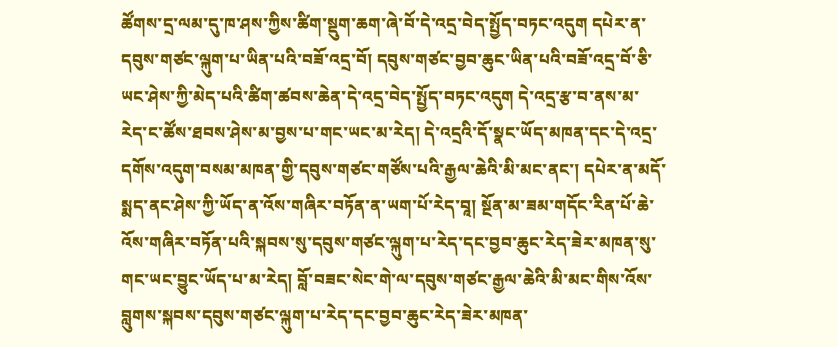ཚོགས་དྲ་ལམ་དུ་ཁ་ཤས་ཀྱིས་ཚིག་སྡུག་ཆག་ཞེ་བོ་དེ་འདྲ་བེད་སྤྱོད་བཏང་འདུག དཔེར་ན་དབུས་གཙང་ལྐུག་པ་ཡིན་པའི་བཟོ་འདྲ་བོ། དབུས་གཙང་བྱབ་ཆུང་ཡིན་པའི་བཟོ་འདྲ་བོ་ཅི་ཡང་ཤེས་ཀྱི་མེད་པའི་ཚིག་ཚབས་ཆེན་དེ་འདྲ་བེད་སྤྱོད་བཏང་འདུག དེ་འདྲ་རྩ་བ་ནས་མ་རེད་ང་ཚོས་ཐབས་ཤེས་མ་བྱས་པ་གང་ཡང་མ་རེད། དེ་འདྲའི་དོ་སྣང་ཡོད་མཁན་དང་དེ་འདྲ་དགོས་འདུག་བསམ་མཁན་གྱི་དབུས་གཙང་གཙོས་པའི་རྒྱལ་ཆེའི་མི་མང་ནང་། དཔེར་ན་མདོ་སྨད་ནང་ཤེས་ཀྱི་ཡོད་ན་འོས་གཞིར་བཏོན་ན་ཡག་པོ་རེད་བཱ། སྔོན་མ་ཟམ་གདོང་རིན་པོ་ཆེ་འོས་གཞིར་བཏོན་པའི་སྐབས་སུ་དབུས་གཙང་ལྐུག་པ་རེད་དང་བྱབ་ཆུང་རེད་ཟེར་མཁན་སུ་གང་ཡང་བྱུང་ཡོད་པ་མ་རེད། བློ་བཟང་སེང་གེ་ལ་དབུས་གཙང་རྒྱལ་ཆེའི་མི་མང་གིས་འོས་བླུགས་སྐབས་དབུས་གཙང་ལྐུག་པ་རེད་དང་བྱབ་ཆུང་རེད་ཟེར་མཁན་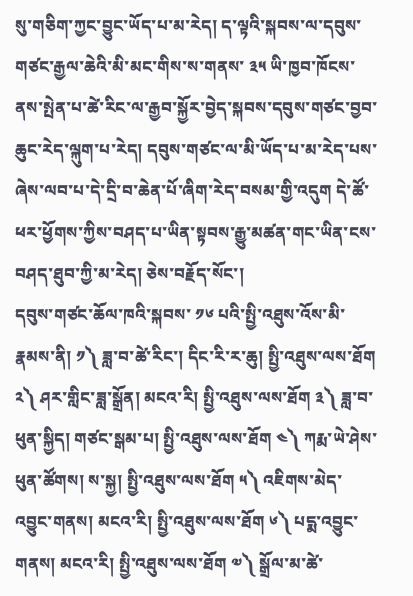སུ་གཅིག་ཀྱང་བྱུང་ཡོད་པ་མ་རེད། ད་ལྟའི་སྐབས་ལ་དབུས་གཙང་རྒྱལ་ཆེའི་མི་མང་གིས་ས་གནས་ ༣༥ ཡི་ཁྱབ་ཁོངས་ནས་སྤེན་པ་ཚེ་རིང་ལ་རྒྱབ་སྐྱོར་བྱེད་སྐབས་དབུས་གཙང་བྱབ་ཆུང་རེད་ལྐུག་པ་རེད། དབུས་གཙང་ལ་མི་ཡོད་པ་མ་རེད་པས་ཞེས་ལབ་པ་དེ་དྲི་བ་ཆེན་པོ་ཞིག་རེད་བསམ་གྱི་འདུག དེ་ཚོ་ཕར་ཕྱོགས་ཀྱིས་བཤད་པ་ཡིན་སྟབས་རྒྱུ་མཚན་གང་ཡིན་ངས་བཤད་ཐུབ་ཀྱི་མ་རེད། ཅེས་བརྗོད་སོང་།
དབུས་གཙང་ཆོལ་ཁའི་སྐབས་ ༡༦ པའི་སྤྱི་འཐུས་འོས་མི་རྣམས་ནི། ༡༽ ཟླ་བ་ཚེ་རིང་། དིང་རི་ར་ཆུ། སྤྱི་འཐུས་ལས་ཐོག ༢༽ ཤར་གླིང་ཟླ་སྒྲོན། མངའ་རི། སྤྱི་འཐུས་ལས་ཐོག ༣༽ ཟླ་བ་ཕུན་སྐྱིད། གཙང་སྒམ་པ། སྤྱི་འཐུས་ལས་ཐོག ༤༽ ཀརྨ་ཡེ་ཤེས་ཕུན་ཚོགས། ས་སྐྱ། སྤྱི་འཐུས་ལས་ཐོག ༥༽ འཇིགས་མེད་འབྱུང་གནས། མངའ་རི། སྤྱི་འཐུས་ལས་ཐོག ༦༽ པདྨ་འབྱུང་གནས། མངའ་རི། སྤྱི་འཐུས་ལས་ཐོག ༧༽ སྒྲོལ་མ་ཚེ་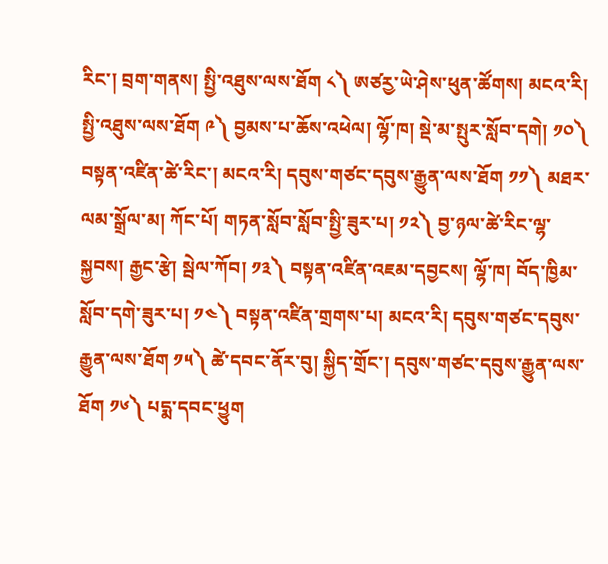རིང་། བྲག་གནས། སྤྱི་འཐུས་ལས་ཐོག ༨༽ ཨཙརྱ་ཡེ་ཤེས་ཕུན་ཚོགས། མངའ་རི། སྤྱི་འཐུས་ལས་ཐོག ༩༽ བྱམས་པ་ཆོས་འཕེལ། ལྷོ་ཁ། སྡེ་མ་སྤུར་སློབ་དགེ། ༡༠༽ བསྟན་འཛིན་ཚེ་རིང་། མངའ་རི། དབུས་གཙང་དབུས་རྒྱུན་ལས་ཐོག ༡༡༽ མཐར་ལམ་སྒྲོལ་མ། ཀོང་པོ། གཏན་སློབ་སློབ་སྤྱི་ཟུར་པ། ༡༢༽ བྱ་ཉལ་ཚེ་རིང་ལྷ་སྐྱབས། རྒྱང་རྩེ། སྦེལ་ཀོབ། ༡༣༽ བསྟན་འཛིན་འཇམ་དབྱངས། ལྷོ་ཁ། བོད་ཁྱིམ་སློབ་དགེ་ཟུར་པ། ༡༤༽ བསྟན་འཛིན་གྲགས་པ། མངའ་རི། དབུས་གཙང་དབུས་རྒྱུན་ལས་ཐོག ༡༥༽ ཚེ་དབང་ནོར་བུ། སྐྱིད་གྲོང་། དབུས་གཙང་དབུས་རྒྱུན་ལས་ཐོག ༡༦༽ པདྨ་དབང་ཕྱུག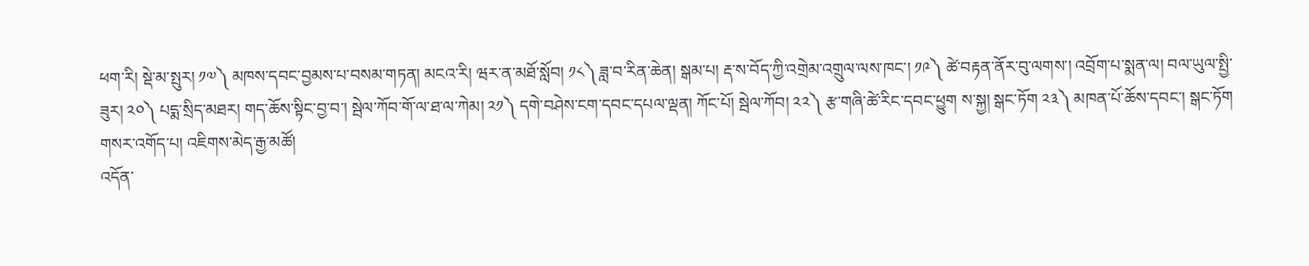ཕག་རི། སྡེ་མ་སྤུར། ༡༧༽ མཁས་དབང་བྱམས་པ་བསམ་གཏན། མངའ་རི། ཝར་ན་མཐོ་སློབ། ༡༨༽ ཟླ་བ་རིན་ཆེན། སྒམ་པ། རྡ་ས་བོད་ཀྱི་འགྲེམ་འགྲུལ་ལས་ཁང་། ༡༩༽ ཚེ་བརྟན་ནོར་བུ་ལགས་། འབྲོག་པ་སྨན་ལ། བལ་ཡུལ་སྤྱི་ཟུར། ༢༠༽ པདྨ་སྲིད་མཐར། གད་ཆོས་སྟིང་བྱ་བ་། སྦེལ་ཀོབ་གོ་ལ་ཐ་ལ་ཀེམ། ༢༡༽ དགེ་བཤེས་ངག་དབང་དཔལ་ལྡན། ཀོང་པོ། སྦེལ་ཀོབ། ༢༢༽ རྩ་གཞི་ཚེ་རིང་དབང་ཕྱུག ས་སྐྱ། སྒང་ཏོག ༢༣༽ མཁན་པོ་ཆོས་དབང་། སྒང་ཏོག
གསར་འགོད་པ། འཇིགས་མེད་རྒྱ་མཚོ།
འདོན་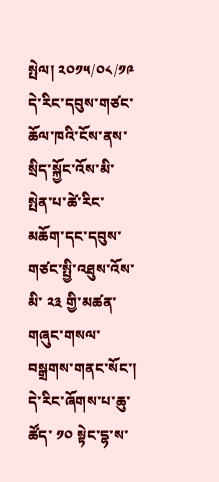སྤེལ། ༢༠༡༥/༠༨/༡༩
དེ་རིང་དབུས་གཙང་ཆོལ་ཁའི་ངོས་ནས་སྲིད་སྐྱོང་འོས་མི་སྤེན་པ་ཚེ་རིང་མཆོག་དང་དབུས་གཙང་སྤྱི་འཐུས་འོས་མི་ ༢༣ གྱི་མཚན་གཞུང་གསལ་བསྒྲགས་གནང་སོང་།
དེ་རིང་ཞོགས་པ་ཆུ་ཚོད་ ༡༠ སྟེང་དྷ་ས་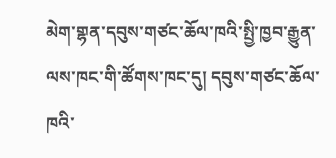མེག་གྷན་དབུས་གཙང་ཆོལ་ཁའི་སྤྱི་ཁྱབ་རྒྱུན་ལས་ཁང་གི་ཚོགས་ཁང་དུ། དབུས་གཙང་ཆོལ་ཁའི་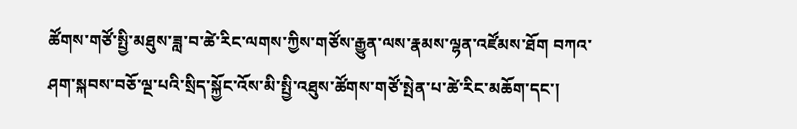ཚོགས་གཙོ་སྤྱི་མཐུས་ཟླ་བ་ཚེ་རིང་ལགས་ཀྱིས་གཙོས་རྒྱུན་ལས་རྣམས་ལྷན་འཛོམས་ཐོག བཀའ་ཤག་སྐབས་བཅོ་ལྔ་པའི་སྲིད་སྐྱོང་འོས་མི་སྤྱི་འཐུས་ཚོགས་གཙོ་སྤེན་པ་ཚེ་རིང་མཆོག་དང་།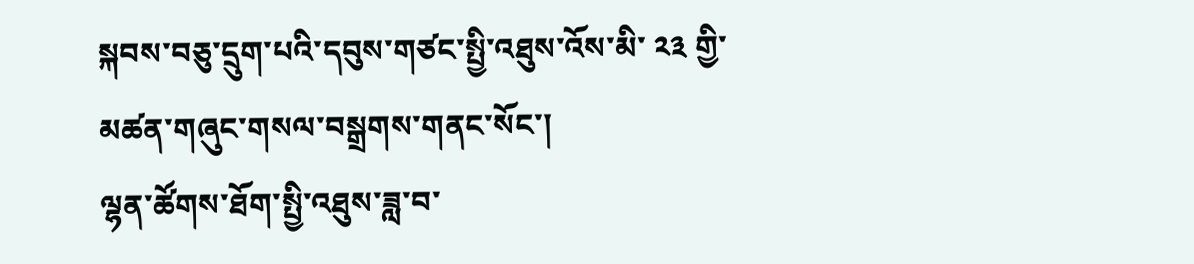སྐབས་བཅུ་དྲུག་པའི་དབུས་གཙང་སྤྱི་འཐུས་འོས་མི་ ༢༣ གྱི་མཚན་གཞུང་གསལ་བསྒྲགས་གནང་སོང་།
ལྷན་ཚོགས་ཐོག་སྤྱི་འཐུས་ཟླ་བ་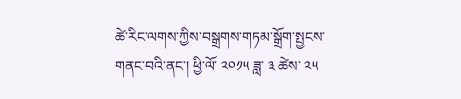ཚེ་རིང་ལགས་ཀྱིས་བསྒྲགས་གཏམ་སྒྲོག་སྤྱངས་གནང་བའི་ནང་། ཕྱི་ལོ་ ༢༠༡༥ ཟླ་ ༣ ཚེས་ ༢༥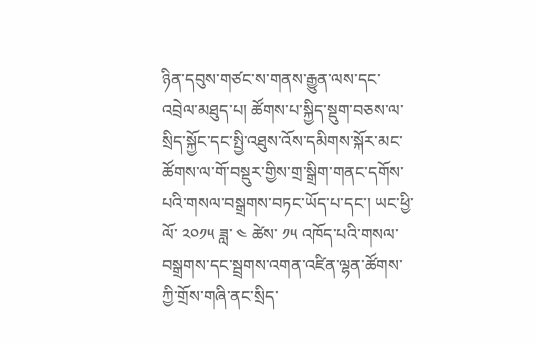ཉིན་དབུས་གཙང་ས་གནས་རྒྱུན་ལས་དང་འབྲེལ་མཐུད་པ། ཚོགས་པ་སྐྱིད་སྡུག་བཅས་ལ་སྲིད་སྐྱོང་དང་སྤྱི་འཐུས་འོས་དམིགས་སྐོར་མང་ཚོགས་ལ་གོ་བསྡུར་གྱིས་གྲ་སྒྲིག་གནང་དགོས་པའི་གསལ་བསྒྲགས་བཏང་ཡོད་པ་དང་། ཡང་ཕྱི་ལོ་ ༢༠༡༥ ཟླ་ ༤ ཚེས་ ༡༥ འཁོད་པའི་གསལ་བསྒྲགས་དང་སྦྲགས་འགན་འཛིན་ལྷན་ཚོགས་ཀྱི་གྲོས་གཞི་ནང་སྲིད་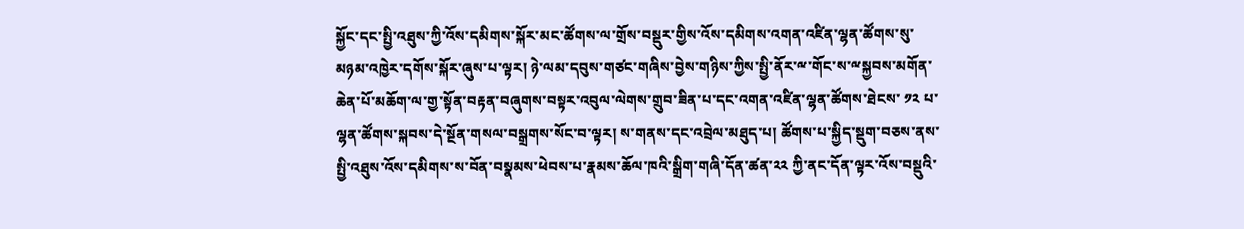སྐྱོང་དང་སྤྱི་འཐུས་ཀྱི་འོས་དམིགས་སྐོར་མང་ཚོགས་ལ་གྲོས་བསྡུར་གྱིས་འོས་དམིགས་འགན་འཛིན་ལྷན་ཚོགས་སུ་མཉམ་འཁྱེར་དགོས་སྐོར་ཞུས་པ་ལྟར། ཉེ་ལམ་དབུས་གཙང་གཞིས་བྱེས་གཉིས་ཀྱིས་སྤྱི་ནོར་ྋ་གོང་ས་ྋསྐྱབས་མགོན་ཆེན་པོ་མཆོག་ལ་གྱ་སྟོན་བརྟན་བཞུགས་བསྟར་འབུལ་ལེགས་གྲུབ་ཟིན་པ་དང་འགན་འཛིན་ལྷན་ཚོགས་ཐེངས་ ༡༢ པ་ལྷན་ཚོགས་སྐབས་དེ་སྔོན་གསལ་བསྒྲགས་སོང་བ་ལྟར། ས་གནས་དང་འབྲེལ་མཐུད་པ། ཚོགས་པ་སྐྱིད་སྡུག་བཅས་ནས་སྤྱི་འཐུས་འོས་དམིགས་ས་བོན་བསྣམས་ཕེབས་པ་རྣམས་ཆོལ་ཁའི་སྒྲིག་གཞི་དོན་ཚན་༢༢ ཀྱི་ནང་དོན་ལྟར་འོས་བསྡུའི་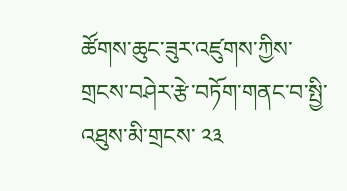ཚོགས་ཆུང་ཟུར་འཛུགས་ཀྱིས་གྲངས་བཤེར་རྩེ་བཏོག་གནང་བ་སྤྱི་འཐུས་མི་གྲངས་ ༢༣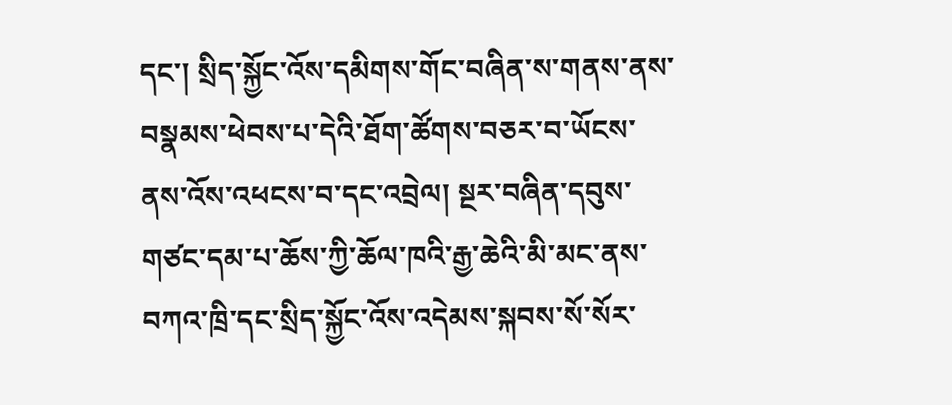དང་། སྲིད་སྐྱོང་འོས་དམིགས་གོང་བཞིན་ས་གནས་ནས་བསྣམས་ཕེབས་པ་དེའི་ཐོག་ཚོགས་བཅར་བ་ཡོངས་ནས་འོས་འཕངས་བ་དང་འབྲེལ། སྔར་བཞིན་དབུས་གཙང་དམ་པ་ཆོས་ཀྱི་ཆོལ་ཁའི་རྒྱ་ཆེའི་མི་མང་ནས་བཀའ་ཁྲི་དང་སྲིད་སྐྱོང་འོས་འདེམས་སྐབས་སོ་སོར་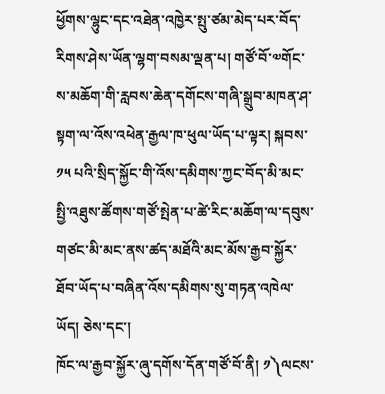ཕྱོགས་ལྷུང་དང་འཐེན་འཁྱེར་སྤུ་ཙམ་མེད་པར་བོད་རིགས་ཤེས་ཡོན་ལྷག་བསམ་ལྡན་པ། གཙོ་བོ་༧གོང་ས་མཆོག་གི་རླབས་ཆེན་དགོངས་གཞི་སྒྲུབ་མཁན་ཤ་སྟག་ལ་འོས་འཕེན་རྒྱལ་ཁ་ཕུལ་ཡོད་པ་ལྟར། སྐབས་ ༡༥ པའི་སྲིད་སྐྱོང་གི་འོས་དམིགས་ཀྱང་བོད་མི་མང་སྤྱི་འཐུས་ཚོགས་གཙོ་སྤེན་པ་ཚེ་རིང་མཆོག་ལ་དབུས་གཙང་མི་མང་ནས་ཚད་མཐོའི་མང་མོས་རྒྱབ་སྐྱོར་ཐོབ་ཡོད་པ་བཞིན་འོས་དམིགས་སུ་གཏན་འཁེལ་ཡོད། ཅེས་དང་།
ཁོང་ལ་རྒྱབ་སྐྱོར་ཞུ་དགོས་དོན་གཙོ་བོ་ནི། ༡༽ལངས་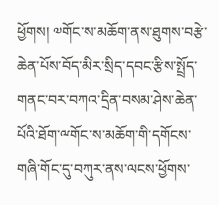ཕྱོགས། ༧གོང་ས་མཆོག་ནས་ཐུགས་བརྩེ་ཆེན་པོས་བོད་མིར་སྲིད་དབང་རྩིས་སྤྲོད་གནང་བར་བཀའ་དྲིན་བསམ་ཤེས་ཆེན་པོའི་ཐོག་ྋགོང་ས་མཆོག་གི་དགོངས་གཞི་གོང་དུ་བཀུར་ནས་ལངས་ཕྱོགས་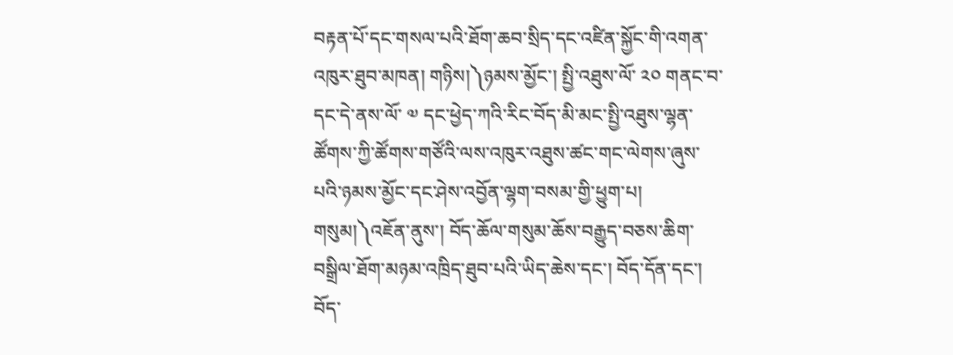བརྟན་པོ་དང་གསལ་པའི་ཐོག་ཆབ་སྲིད་དང་འཛིན་སྐྱོང་གི་འགན་འཁུར་ཐུབ་མཁན། གཉིས།༽ཉམས་མྱོང་། སྤྱི་འཐུས་ལོ་ ༢༠ གནང་བ་དང་དེ་ནས་ལོ་ ༧ དང་ཕྱེད་ཀའི་རིང་བོད་མི་མང་སྤྱི་འཐུས་ལྷན་ཚོགས་ཀྱི་ཚོགས་གཙོའི་ལས་འཁུར་འཐུས་ཚང་གང་ལེགས་ཞུས་པའི་ཉམས་མྱོང་དང་ཤེས་འབྱོན་ལྷག་བསམ་གྱི་ཕྱུག་པ། གསུམ།༽འཇོན་ནུས་། བོད་ཆོལ་གསུམ་ཆོས་བརྒྱུད་བཅས་ཆིག་བསྒྲིལ་ཐོག་མཉམ་འཁྲིད་ཐུབ་པའི་ཡིད་ཆེས་དང་། བོད་དོན་དང་། བོད་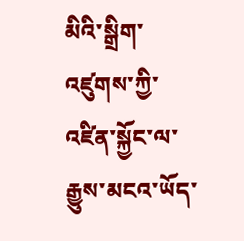མིའི་སྒྲིག་འཛུགས་ཀྱི་འཛིན་སྐྱོང་ལ་རྒྱུས་མངའ་ཡོད་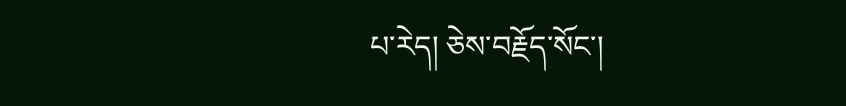པ་རེད། ཅེས་བརྗོད་སོང་།